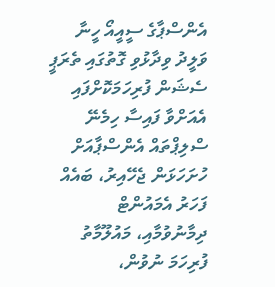އެންސްޕާގެ ސީއީއޯ ހީނާ ވަލީދު ވިދާޅުވި ގޮތުގައި ތެރަޕީ ސެޝަން ފުރިހަމަކޮށްފައި އެއަށްވާ ފައިސާ ހިމެނޭ ސްލިޕްތައް އެންސްޕާއަށް ހުށަހަޅަން ޖެހޭއިރު، ބައެއް ފަހަރު އެމައުންޓް ދިމާނުވުމާއި، މައުލޫމާތު ފުރިހަމަ ނުވުން،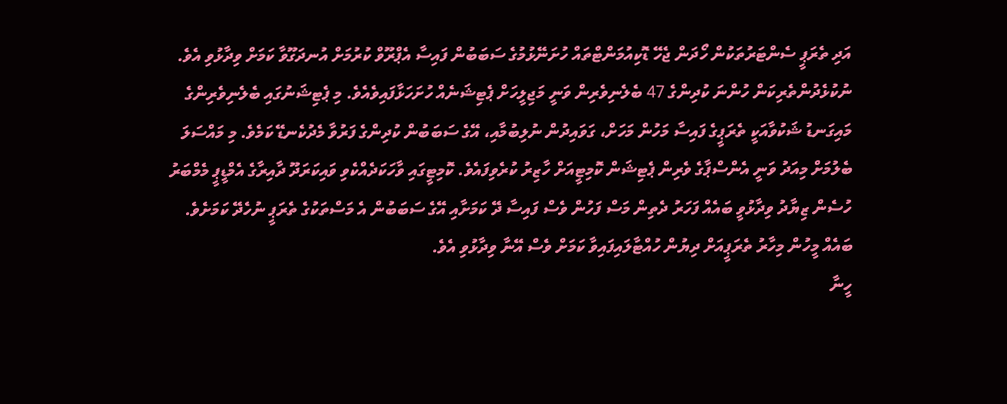އަދި ތެރަޕީ ސެންޓަރުތަކުން ހޯދަން ޖެހޭ ޑޮކިއުމަންޓްތައް ހުށަނޭޅުމުގެ ސަބަބުން ފައިސާ އެޕްރޫވް ކުރުމަށް އުނދަގޫވާ ކަމަށް ވިދާޅުވި އެވެ.
ނުކުޅެދުންތެރިކަން ހުންނަ ކުދިންގެ 47 ބެލެނިވެރިން ވަނީ މަޖިލީހަށް ޕެޓިޝަނެއް ހުށަހަޅާފައިވެއެވެ. މި ޕެޓިޝަނުގައި ބެލެނިވެރިންގެ މައިގަނޑު ޝަކުވާއަކީ ތެރަޕީގެ ފައިސާ މަހުން މަހަށް، ގަވައިދުން ނުލިބުމާއި، އޭގެ ސަބަބުން ކުދިންގެ ފަރުވާ މެދުކެނޑޭ ކަމެވެ. މި މައްސަލަ ބެލުމަށް މިއަދު ވަނީ އެންސްޕާގެ ވެރިން ޕެޓިޝަން ކޮމިޓީއަށް ހާޒިރު ކުރެވިފައެވެ. ކޮމިޓީގައި ވާހަކަދެއްކެވި ވައިކަރަދޫ ދާއިރާގެ އެމްޑީޕީ މެމްބަރު ހުސެން ޒިޔާދު ވިދާޅުވީ ބައެއް ފަހަރު ދެތިން މަސް ފަހުން ވެސް ފައިސާ ދޭ ކަމަށާއި އޭގެ ސަބަބުން އެ މަސްތަކުގެ ތެރަޕީ ނުހެދޭ ކަމަށެވެ. ބައެއް މީހުން މިހާރު ތެރަޕީއަށް ދިޔުން ހުއްޓާލައިފައިވާ ކަމަށް ވެސް އޭނާ ވިދާޅުވި އެވެ.
ހީނާ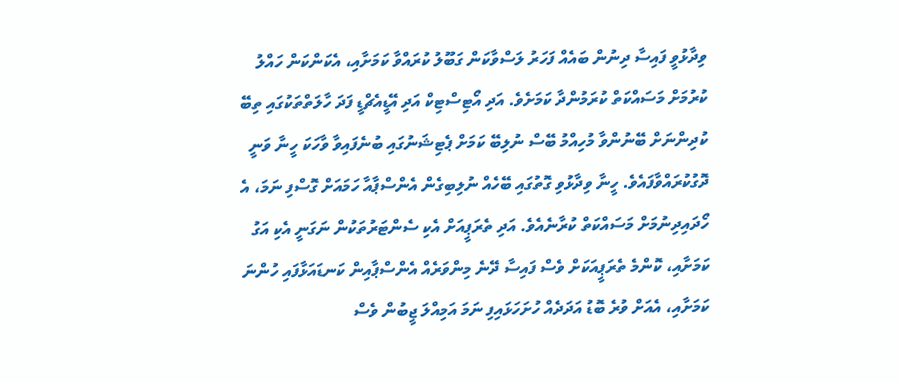ވިދާޅުވީ ފައިސާ ދިނުން ބައެއް ފަހަރު ލަސްވާކަން ގަބޫލު ކުރައްވާ ކަމަށާއި، އެކަންކަން ހައްލު ކުރުމަށް މަސައްކަތް ކުރަމުންދާ ކަމަށެވެ. އަދި އޯޓިސްޓިކް އަދި އޭޑީއެޗްޑީ ފަދަ ހާލަތްތަކުގައި ތިބޭ ކުދިންނަށް ބޭނުންވާ މުހިއްމު ބޭސް ނުލިބޭ ކަމަށް ޕެޓިޝަނުގައި ބުނެފައިވާ ވާހަކަ ހީނާ ވަނީ ދޮގުކުރައްވާފައެވެ. ހީނާ ވިދާޅުވި ގޮތުގައި ބޭހެއް ނުލިބިގެން އެންސްޕާއާ ހަމައަށް ގޮސްފި ނަމަ، އެ ހޯދައިދިނުމަށް މަސައްކަތް ކުރާނެއެވެ. އަދި ތެރަޕީއަށް އެކި ސެންޓަރުތަކުން ނަގަނީ އެކި އަގު ކަމަށާއި، ކޮންމެ ތެރަޕީއަކަށް ވެސް ފައިސާ ދޭނެ މިންވަރެއް އެންސްޕާއިން ކަނޑައަޅާފައި ހުންނަ ކަމަށާއި، އެއަށް ވުރެ ބޮޑު އަދަދެއް ހުށަހަޅައިފި ނަމަ އަމިއްލަ ޖީބުން ވެސް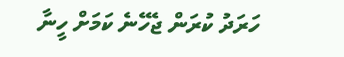ހަރަދު ކުރަން ޖެހޭނެ ކަމަށް ހީނާ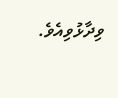ވިދާޅުވިއެވެ.